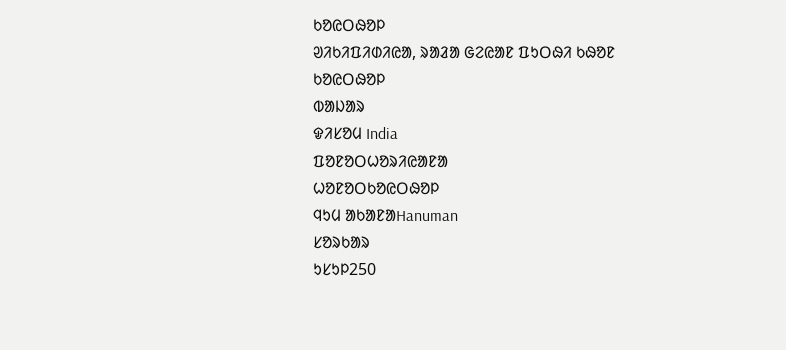ᱠᱚᱭᱛᱷᱚᱞ
ᱣᱤᱠᱤᱯᱤᱰᱤᱭᱟ, ᱨᱟᱲᱟ ᱜᱮᱭᱟᱱ ᱯᱩᱛᱷᱤ ᱠᱷᱚᱱ
ᱠᱚᱭᱛᱷᱚᱞ
ᱵᱟᱡᱟᱨ
ᱫᱤᱥᱚᱢ India
ᱯᱚᱱᱚᱛᱦᱚᱨᱤᱭᱟᱱᱟ
ᱦᱚᱱᱚᱛᱠᱚᱭᱛᱷᱚᱞ
ᱧᱩᱢ ᱟᱠᱟᱱᱟHanuman
ᱥᱚᱨᱠᱟᱨ
ᱩᱥᱩᱞ250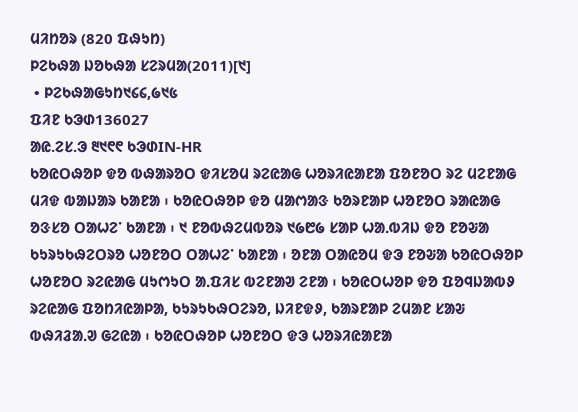ᱢᱤᱴᱚᱨ (820 ᱯᱷᱩᱴ)
ᱞᱮᱠᱷᱟ ᱡᱚᱠᱷᱟ ᱥᱮᱨᱢᱟ(2011)[᱑]
 • ᱞᱮᱠᱷᱟᱜᱩᱴ᱑᱔᱔,᱙᱑᱕
ᱯᱤᱱ ᱠᱳᱰ136027
ᱟᱭ.ᱮᱥ.ᱳ ᱓᱑᱖᱖ ᱠᱳᱰIN-HR
ᱠᱚᱭᱛᱷᱚᱞ ᱫᱚ ᱵᱷᱟᱨᱚᱛ ᱫᱤᱥᱚᱢ ᱨᱮᱭᱟᱜ ᱦᱚᱨᱤᱭᱟᱱᱟ ᱯᱚᱱᱚᱛ ᱨᱮ ᱢᱮᱱᱟᱜ ᱢᱤᱫ ᱵᱟᱡᱟᱨ ᱠᱟᱱᱟ ᱾ ᱠᱚᱭᱛᱷᱚᱞ ᱫᱚ ᱢᱟᱬᱟᱝ ᱠᱚᱨᱱᱟᱞ ᱦᱚᱱᱚᱛ ᱨᱟᱭᱟᱜ ᱚᱝᱥᱚ ᱛᱟᱦᱮᱸ ᱠᱟᱱᱟ ᱾ ᱑ ᱱᱚᱵᱷᱮᱢᱵᱚᱨ ᱑᱙᱘᱙ ᱥᱟᱞ ᱦᱟᱹᱵᱤᱡ ᱫᱚ ᱱᱚᱶᱟ ᱠᱩᱨᱩᱠᱷᱮᱛᱨᱚ ᱦᱚᱱᱚᱛ ᱛᱟᱦᱮᱸ ᱠᱟᱱᱟ ᱾ ᱚᱱᱟ ᱛᱟᱭᱚᱢ ᱫᱳ ᱱᱚᱶᱟ ᱠᱚᱭᱛᱷᱚᱞ ᱦᱚᱱᱚᱛ ᱨᱮᱭᱟᱜ ᱢᱩᱬᱩᱛ ᱟᱹᱯᱤᱥ ᱵᱮᱱᱟᱣ ᱮᱱᱟ ᱾ ᱠᱚᱭᱛᱦᱚᱞ ᱫᱚ ᱯᱚᱧᱡᱟᱵᱽ ᱨᱮᱭᱟᱜ ᱯᱚᱴᱤᱭᱟᱞᱟ, ᱠᱩᱨᱩᱠᱷᱛᱮᱨᱚ, ᱡᱤᱱᱫᱽ, ᱠᱟᱨᱱᱟᱞ ᱮᱢᱟᱱ ᱥᱟᱶ ᱵᱷᱤᱲᱟᱹᱣ ᱜᱮᱭᱟ ᱾ ᱠᱚᱭᱛᱷᱚᱞ ᱦᱚᱱᱚᱛ ᱫᱳ ᱦᱚᱨᱤᱭᱟᱱᱟ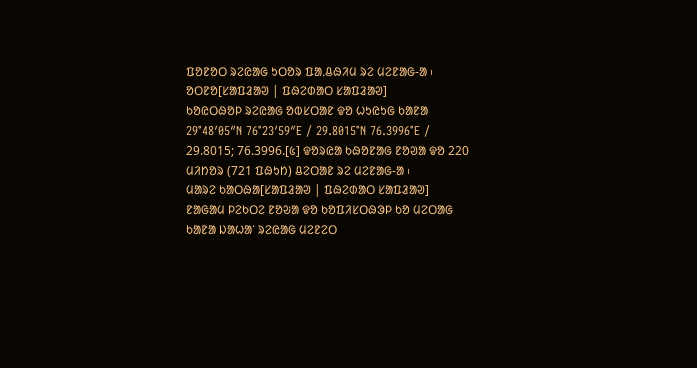ᱯᱚᱱᱚᱛ ᱨᱮᱭᱟᱜ ᱩᱛᱚᱨ ᱯᱟᱹᱪᱷᱤᱢ ᱨᱮ ᱢᱮᱱᱟᱜ-ᱟ ᱾
ᱚᱛᱱᱚ[ᱥᱟᱯᱲᱟᱣ | ᱯᱷᱮᱰᱟᱛ ᱥᱟᱯᱲᱟᱣ]
ᱠᱚᱭᱛᱷᱚᱞ ᱨᱮᱭᱟᱜ ᱚᱵᱥᱛᱟᱱ ᱫᱚ ᱦᱩᱭᱩᱜ ᱠᱟᱱᱟ 29°48′05″N 76°23′59″E / 29.8015°N 76.3996°E / 29.8015; 76.3996.[᱕] ᱫᱚᱨᱭᱟ ᱠᱷᱚᱱᱟᱜ ᱱᱚᱣᱟ ᱫᱚ 220 ᱢᱤᱴᱚᱨ (721 ᱯᱷᱩᱴ) ᱪᱮᱛᱟᱱ ᱨᱮ ᱢᱮᱱᱟᱜ-ᱟ ᱾
ᱢᱟᱨᱮ ᱠᱟᱛᱷᱟ[ᱥᱟᱯᱲᱟᱣ | ᱯᱷᱮᱰᱟᱛ ᱥᱟᱯᱲᱟᱣ]
ᱱᱟᱜᱟᱢ ᱞᱮᱠᱛᱮ ᱱᱚᱶᱟ ᱫᱚ ᱠᱚᱯᱤᱥᱛᱷᱳᱞ ᱠᱚ ᱢᱮᱛᱟᱜ ᱠᱟᱱᱟ ᱡᱟᱦᱟᱸ ᱨᱮᱭᱟᱜ ᱢᱮᱱᱮᱛ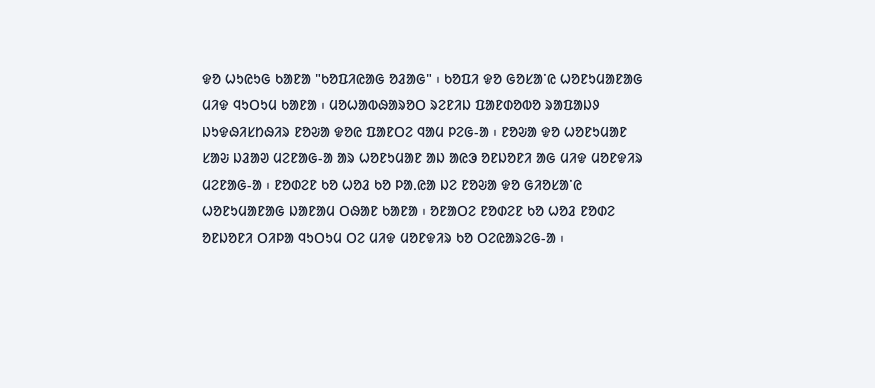ᱫᱚ ᱦᱩᱭᱩᱜ ᱠᱟᱱᱟ "ᱠᱚᱯᱤᱭᱟᱜ ᱚᱲᱟᱜ" ᱾ ᱠᱚᱯᱤ ᱫᱚ ᱜᱚᱥᱟᱸᱭ ᱦᱚᱱᱩᱢᱟᱱᱟᱜ ᱢᱤᱫ ᱧᱩᱛᱩᱢ ᱠᱟᱱᱟ ᱾ ᱢᱚᱦᱟᱵᱷᱟᱨᱚᱛ ᱨᱮᱱᱤᱡ ᱯᱟᱱᱰᱚᱵᱚ ᱨᱟᱯᱟᱡᱽ ᱡᱩᱫᱷᱤᱥᱴᱷᱤᱨ ᱱᱚᱶᱟ ᱫᱚᱭ ᱯᱟᱱᱛᱮ ᱧᱟᱢ ᱞᱮᱜ-ᱟ ᱾ ᱱᱚᱶᱟ ᱫᱚ ᱦᱚᱱᱩᱢᱟᱱ ᱥᱟᱶ ᱡᱲᱟᱣ ᱢᱮᱱᱟᱜ-ᱟ ᱟᱨ ᱦᱚᱱᱩᱢᱟᱱ ᱟᱡ ᱟᱭᱳ ᱚᱱᱡᱚᱱᱤ ᱟᱜ ᱢᱤᱫ ᱢᱚᱱᱫᱤᱨ ᱢᱮᱱᱟᱜ-ᱟ ᱾ ᱱᱚᱰᱮᱱ ᱠᱚ ᱦᱚᱲ ᱠᱚ ᱞᱟᱹᱭᱟ ᱡᱮ ᱱᱚᱶᱟ ᱫᱚ ᱜᱤᱚᱥᱟᱸᱭ ᱦᱚᱱᱩᱢᱟᱱᱟᱜ ᱡᱟᱱᱟᱢ ᱛᱷᱟᱱ ᱠᱟᱱᱟ ᱾ ᱚᱱᱟᱛᱮ ᱱᱚᱰᱮᱱ ᱠᱚ ᱦᱚᱲ ᱱᱚᱰᱮ ᱚᱱᱡᱚᱱᱤ ᱛᱤᱞᱟ ᱧᱩᱛᱩᱢ ᱛᱮ ᱢᱤᱫ ᱢᱚᱱᱫᱤᱨ ᱠᱚ ᱛᱮᱭᱟᱨᱮᱜ-ᱟ ᱾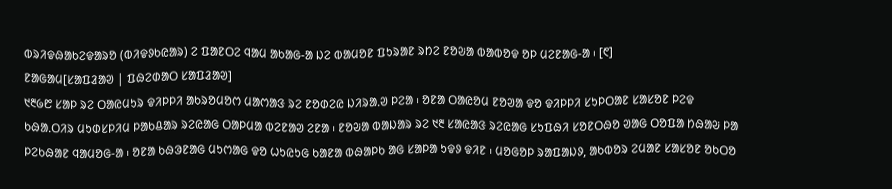ᱵᱨᱤᱫᱷᱟᱠᱮᱫᱟᱨᱚ (ᱵᱤᱫᱽᱠᱭᱟᱨ) ᱮ ᱯᱟᱱᱛᱮ ᱧᱟᱢ ᱟᱠᱟᱜ-ᱟ ᱡᱮ ᱵᱟᱢᱚᱱ ᱯᱩᱨᱟᱱ ᱨᱴᱮ ᱱᱚᱶᱟ ᱵᱟᱵᱚᱫ ᱚᱞ ᱢᱮᱱᱟᱜ-ᱟ ᱾ [᱖]
ᱱᱟᱜᱟᱢ[ᱥᱟᱯᱲᱟᱣ | ᱯᱷᱮᱰᱟᱛ ᱥᱟᱯᱲᱟᱣ]
᱑᱓᱙᱘ ᱥᱟᱞ ᱨᱮ ᱛᱟᱭᱢᱩᱨ ᱫᱤᱞᱞᱤ ᱟᱠᱨᱚᱢᱚᱬ ᱢᱟᱬᱟᱝ ᱨᱮ ᱱᱚᱰᱮᱭ ᱡᱤᱨᱟᱹᱣ ᱞᱮᱟ ᱾ ᱚᱱᱟ ᱛᱟᱭᱚᱢ ᱱᱚᱣᱟ ᱫᱚ ᱫᱤᱞᱞᱤ ᱥᱩᱞᱛᱟᱱ ᱥᱟᱥᱚᱱ ᱞᱮᱫ ᱠᱷᱟᱹᱛᱤᱨ ᱢᱩᱰᱥᱞᱤᱢ ᱞᱟᱠᱪᱟᱨ ᱨᱮᱭᱟᱜ ᱛᱟᱞᱢᱟ ᱵᱮᱱᱟᱣ ᱮᱱᱟ ᱾ ᱱᱚᱶᱟ ᱵᱟᱡᱟᱨ ᱨᱮ ᱑᱓ ᱥᱟᱭᱟᱝ ᱨᱮᱭᱟᱜ ᱥᱩᱯᱷᱤ ᱥᱚᱱᱛᱷᱚ ᱣᱟᱜ ᱛᱚᱯᱟ ᱴᱷᱟᱶ ᱞᱟ ᱞᱮᱠᱷᱟᱱ ᱧᱟᱢᱚᱜ-ᱟ ᱾ ᱚᱱᱟ ᱠᱷᱳᱱᱟᱜ ᱢᱩᱬᱟᱜ ᱫᱚ ᱦᱩᱭᱩᱜ ᱠᱟᱱᱟ ᱵᱷᱟᱞᱠ ᱟᱜ ᱥᱟᱞᱟ ᱩᱫᱽ ᱫᱤᱱ ᱾ ᱢᱚᱜᱚᱞ ᱨᱟᱯᱟᱡᱽ, ᱟᱠᱵᱚᱨ ᱮᱢᱟᱱ ᱥᱟᱥᱚᱱ ᱚᱠᱛᱚ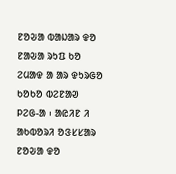ᱱᱚᱶᱟ ᱵᱟᱡᱟᱨ ᱫᱚ ᱱᱟᱶᱟ ᱨᱩᱯ ᱠᱚ ᱮᱢᱟᱫ ᱟ ᱟᱨ ᱫᱩᱨᱜᱚ ᱠᱚᱠᱚ ᱵᱮᱱᱟᱣ ᱞᱮᱜ-ᱟ ᱾ ᱟᱭᱤᱱ ᱤ ᱟᱠᱵᱚᱨᱤ ᱚᱝᱥᱥᱟᱨ ᱱᱚᱶᱟ ᱫᱚ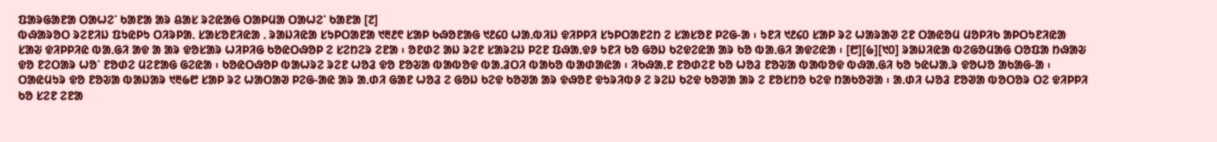ᱯᱟᱨᱜᱟᱱᱟ ᱛᱟᱦᱮᱸ ᱠᱟᱱᱟ ᱟᱨ ᱪᱟᱥ ᱨᱮᱭᱟᱜ ᱛᱟᱞᱢᱟ ᱛᱟᱦᱮᱸ ᱠᱟᱱᱟ [᱗]
ᱵᱷᱟᱨᱚᱛ ᱨᱮᱱᱤᱡ ᱯᱩᱭᱞᱩ ᱛᱤᱨᱞᱟᱹ ᱥᱟᱥᱚᱱᱤᱭᱟ ᱹ ᱨᱟᱡᱤᱭᱟ ᱥᱩᱞᱛᱟᱱᱟ ᱑᱓᱒᱖ ᱥᱟᱞ ᱠᱷᱚᱱᱟᱜ ᱑᱒᱔᱐ ᱦᱟᱹᱵᱤᱡ ᱫᱤᱞᱞᱤ ᱥᱩᱞᱛᱟᱱᱮᱴ ᱮ ᱥᱟᱥᱚᱱ ᱞᱮᱜ-ᱟ ᱾ ᱩᱱᱤ ᱑᱒᱔᱐ ᱥᱟᱞ ᱨᱮ ᱦᱟᱨᱟᱣ ᱮᱱ ᱛᱟᱭᱚᱢ ᱢᱚᱞᱤᱠ ᱟᱞᱛᱩᱱᱤᱭᱟ ᱥᱟᱶ ᱫᱤᱞᱞᱤᱭ ᱵᱟᱹᱜᱤ ᱟᱫ ᱟ ᱟᱨ ᱫᱚᱥᱟᱨ ᱦᱤᱞᱤᱜ ᱠᱚᱭᱛᱷᱚᱞ ᱮ ᱥᱮᱴᱮᱨ ᱮᱱᱟ ᱾ ᱚᱱᱰᱮ ᱟᱡ ᱨᱮᱱ ᱥᱟᱨᱮᱡ ᱞᱮᱱ ᱯᱷᱟᱹᱫᱽ ᱩᱱᱤ ᱠᱚ ᱜᱚᱡ ᱠᱮᱫᱮᱭᱟ ᱟᱨ ᱠᱚ ᱵᱟᱹᱜᱤ ᱟᱫᱮᱭᱟ ᱾ [᱘][᱙][᱑᱐] ᱨᱟᱡᱤᱭᱟ ᱵᱮᱜᱚᱢᱟᱜ ᱛᱚᱯᱟ ᱴᱷᱟᱶ ᱫᱚ ᱱᱮᱛᱟᱨ ᱦᱚᱸ ᱱᱚᱰᱮ ᱢᱮᱱᱟᱜ ᱜᱮᱭᱟ ᱾ ᱠᱚᱭᱛᱷᱚᱞ ᱵᱟᱦᱨᱮ ᱨᱮᱱ ᱦᱚᱲ ᱫᱚ ᱱᱚᱶᱟ ᱵᱟᱵᱚᱫ ᱵᱟᱹᱲᱛᱤ ᱵᱟᱠᱚ ᱵᱟᱰᱟᱭᱟ ᱾ ᱤᱠᱷᱟᱹᱱ ᱱᱚᱰᱮᱱ ᱠᱚ ᱦᱚᱲ ᱱᱚᱶᱟ ᱵᱟᱵᱚᱫ ᱵᱷᱟᱹᱜᱤ ᱠᱚ ᱩᱭᱦᱟᱹᱨ ᱫᱚᱦᱚ ᱟᱠᱟᱜ-ᱟ ᱾
ᱛᱟᱭᱢᱩᱨ ᱫᱚ ᱱᱚᱶᱟ ᱵᱟᱡᱟᱨ ᱑᱓᱙᱘ ᱥᱟᱞ ᱨᱮ ᱦᱟᱛᱟᱣ ᱞᱮᱜ-ᱟᱭ ᱟᱨ ᱟᱹᱰᱤ ᱜᱟᱱ ᱦᱚᱲ ᱮ ᱜᱚᱡ ᱠᱮᱫ ᱠᱚᱣᱟ ᱟᱨ ᱫᱷᱚᱱ ᱫᱩᱨᱤᱵᱽ ᱮ ᱨᱮᱡ ᱠᱮᱫ ᱠᱚᱣᱟ ᱟᱨ ᱮ ᱱᱚᱥᱴᱚ ᱠᱮᱫ ᱴᱟᱠᱚᱣᱟ ᱾ ᱟᱹᱰᱤ ᱦᱚᱲ ᱱᱚᱣᱟ ᱵᱚᱛᱚᱨ ᱛᱮ ᱫᱤᱞᱞᱤ ᱠᱚ ᱥᱮᱱ ᱮᱱᱟ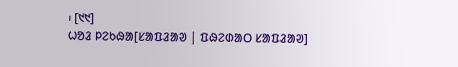᱾ [᱑᱑]
ᱦᱚᱲ ᱞᱮᱠᱷᱟ[ᱥᱟᱯᱲᱟᱣ | ᱯᱷᱮᱰᱟᱛ ᱥᱟᱯᱲᱟᱣ]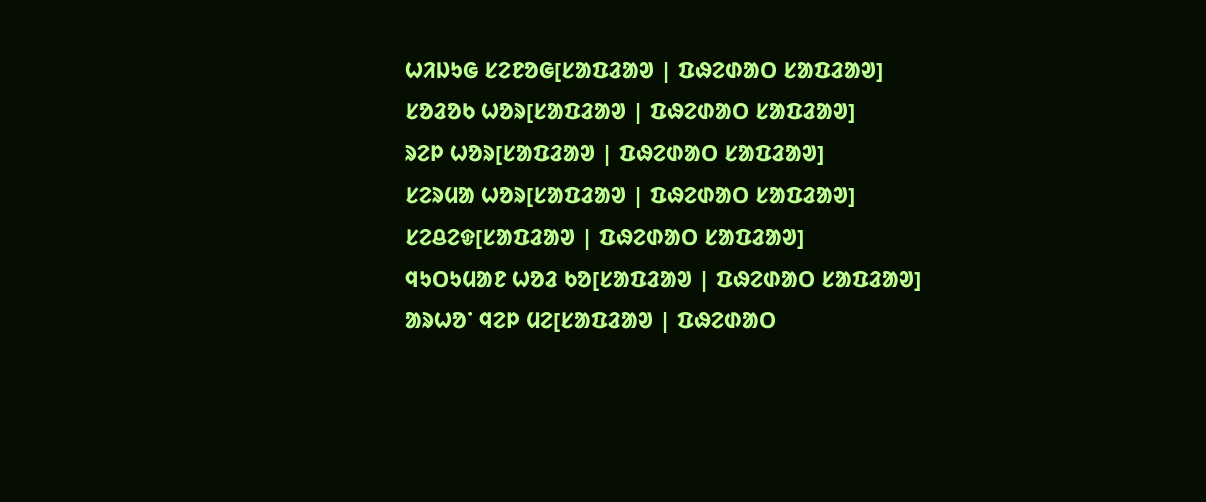ᱦᱤᱡᱩᱜ ᱥᱮᱱᱚᱜ[ᱥᱟᱯᱲᱟᱣ | ᱯᱷᱮᱰᱟᱛ ᱥᱟᱯᱲᱟᱣ]
ᱥᱚᱲᱚᱠ ᱦᱚᱨ[ᱥᱟᱯᱲᱟᱣ | ᱯᱷᱮᱰᱟᱛ ᱥᱟᱯᱲᱟᱣ]
ᱨᱮᱞ ᱦᱚᱨ[ᱥᱟᱯᱲᱟᱣ | ᱯᱷᱮᱰᱟᱛ ᱥᱟᱯᱲᱟᱣ]
ᱥᱮᱨᱢᱟ ᱦᱚᱨ[ᱥᱟᱯᱲᱟᱣ | ᱯᱷᱮᱰᱟᱛ ᱥᱟᱯᱲᱟᱣ]
ᱥᱮᱪᱮᱫ[ᱥᱟᱯᱲᱟᱣ | ᱯᱷᱮᱰᱟᱛ ᱥᱟᱯᱲᱟᱣ]
ᱧᱩᱛᱩᱢᱟᱱ ᱦᱚᱲ ᱠᱚ[ᱥᱟᱯᱲᱟᱣ | ᱯᱷᱮᱰᱟᱛ ᱥᱟᱯᱲᱟᱣ]
ᱟᱨᱦᱚᱸ ᱧᱮᱞ ᱢᱮ[ᱥᱟᱯᱲᱟᱣ | ᱯᱷᱮᱰᱟᱛ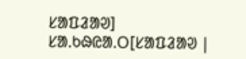ᱥᱟᱯᱲᱟᱣ]
ᱥᱟᱹᱠᱷᱭᱟᱹᱛ[ᱥᱟᱯᱲᱟᱣ |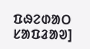ᱯᱷᱮᱰᱟᱛ ᱥᱟᱯᱲᱟᱣ]